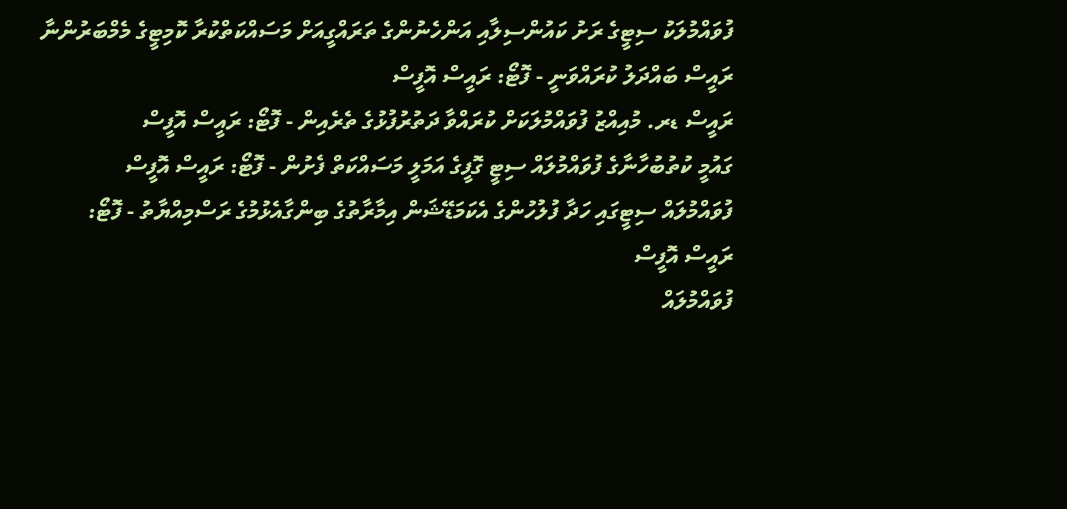ފުވައްމުލަކު ސިޓީގެ ރަށު ކައުންސިލާއި އަންހެނުންގެ ތަރައްގީއަށް މަސައްކަތްކުރާ ކޮމިޓީގެ މެމްބަރުންނާ ރައީސް ބައްދަލު ކުރައްވަނީ - ފޮޓޯ: ރައީސް އޮފީސް
ރައީސް ޑރ. މުއިއްޒު ފުވައްމުލަކަށް ކުރައްވާ ދަތުރުފުޅުގެ ތެރެއިން - ފޮޓޯ: ރައީސް އޮފީސް
ގައުމީ ކުތުބުހާނާގެ ފުވައްމުލައް ސިޓީ ގޮފީގެ އަމަލީ މަސައްކަތް ފެށުން - ފޮޓޯ: ރައީސް އޮފީސް
ފުވައްމުލައް ސިޓީގައި ހަދާ ފުލުހުންގެ އެކަމަޑޭޝަން އިމާރާތުގެ ބިންގާއެޅުމުގެ ރަސްމިއްޔާތު - ފޮޓޯ: ރައީސް އޮފީސް
ފުވައްމުލައް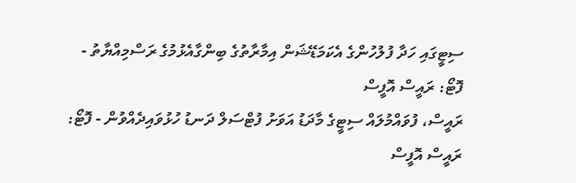ސިޓީގައި ހަދާ ފުލުހުންގެ އެކަމަޑޭޝަން އިމާރާތުގެ ބިންގާއެޅުމުގެ ރަސްމިއްޔާތު - ފޮޓޯ: ރައީސް އޮފީސް
ރައީސް، ފުވައްމުލައް ސިޓީގެ މާދަޑު އަވަށު ފުޓްސަލް ދަނޑު ހުޅުވައިދެއްވުން - ފޮޓޯ: ރައީސް އޮފީސް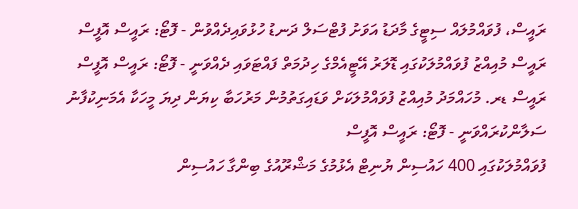ރައީސް، ފުވައްމުލައް ސިޓީގެ މާދަޑު އަވަށު ފުޓްސަލް ދަނޑު ހުޅުވައިދެއްވުން - ފޮޓޯ: ރައީސް އޮފީސް
ރައީސް މުއިއްޒު ފުވައްމުލަކުގައި ޑޮލަރު އޭޓީއެމްގެ ހިދުމަތް ފައްޓަވައި ދެއްވަނީ - ފޮޓޯ: ރައީސް އޮފީސް
ރައީސް ޑރ. މުހައްމަދު މުއިއްޒު ފުވައްމުލަކަށް ވަޑައިގަތުމުން މަރުހަބާ ކިޔަން ދިޔަ މީހަކާ އެމަނިކުފާނު ސަލާންކުރައްވަނީ - ފޮޓޯ: ރައީސް އޮފީސް
ފުވައްމުލަކުގައި 400 ހައުސިން ޔުނިޓް އެޅުމުގެ މަޝްރޫއުގެ ބިންގާ ހައުސިން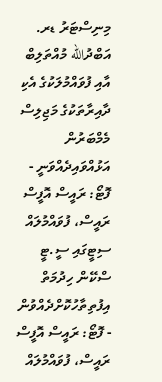މިނިސްޓަރު ޑރ. އަބްދުالله މުއްތަލިބް އާއި ފުވައްމުލަކުގެ އެކި ދާއިރާތަކުގެ މަޖިލިސް މެމްބަރުން އަޅުއްވައިދެއްވަނީ - ފޮޓޯ: ރައީސް އޮފީސް
ރައީސް، ފުވައްމުލައް ސިޓީގައި ސީ.ޓީ ސްކޭން ހިދުމަތް އިފުތިތާހުކޮށްދެއްވުން - ފޮޓޯ: ރައީސް އޮފީސް
ރައީސް، ފުވައްމުލައް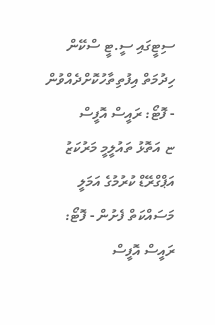ސިޓީގައި ސީ.ޓީ ސްކޭން ހިދުމަތް އިފުތިތާހުކޮށްދެއްވުން - ފޮޓޯ: ރައީސް އޮފީސް
ޏ އަތޮޅު ތައުލީމީ މަރުކަޒު އަޕްގްރޭޑް ކުރުމުގެ އަމަލީ މަސައްކަތް ފެށުން - ފޮޓޯ: ރައީސް އޮފީސް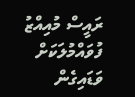ރައީސް މުއިއްޒު ފުވައްމުލަކަށް ވަޑައިގެން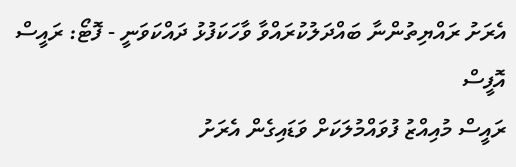އެރަށު ރައްޔިތުންނާ ބައްދަލުކުރައްވާ ވާހަކަފުޅު ދައްކަވަނީ - ފޮޓޯ: ރައީސް އޮފީސް
ރައީސް މުއިއްޒު ފުވައްމުލަކަށް ވަޑައިގެން އެރަށު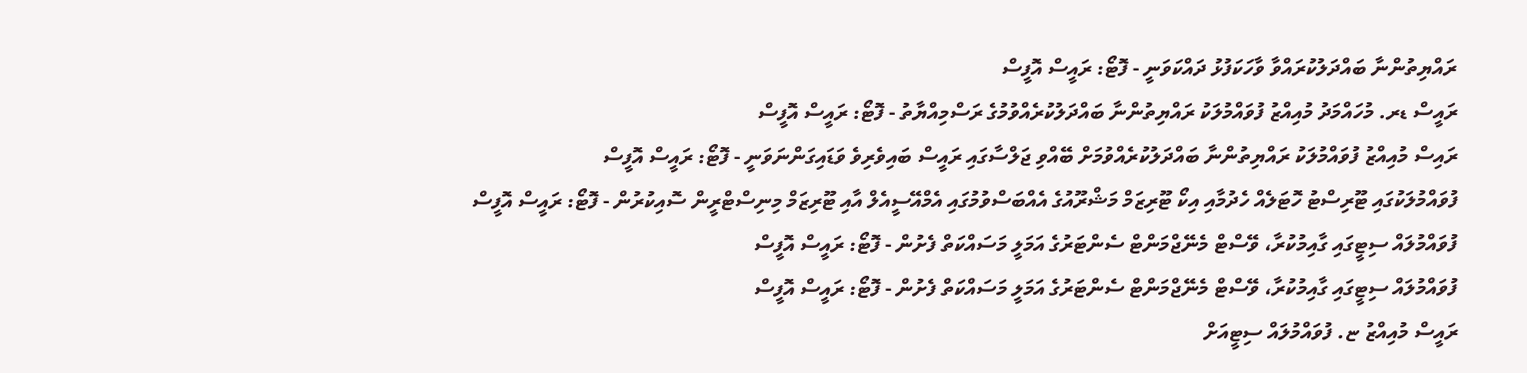ރައްޔިތުންނާ ބައްދަލުކުރައްވާ ވާހަކަފުޅު ދައްކަވަނީ - ފޮޓޯ: ރައީސް އޮފީސް
ރައީސް ޑރ. މުހައްމަދު މުއިއްޒު ފުވައްމުލަކު ރައްޔިތުންނާ ބައްދަލުކުރެއްވުމުގެ ރަސްމިއްޔާތު - ފޮޓޯ: ރައީސް އޮފީސް
ރައިސް މުއިއްޒު ފުވައްމުލަކު ރައްޔިތުންނާ ބައްދަލުކުރެއްވުމަށް ބޭއްވި ޖަލްސާގައި ރައީސް ބައިވެރިވެ ވަޑައިގަންނަވަނީ - ފޮޓޯ: ރައީސް އޮފީސް
ފުވައްމުލަކުގައި ޓޫރިސްޓު ހޮޓަލެއް ހެދުމާއި އިކޯ ޓޫރިޒަމް މަޝްރޫއުގެ އެއްބަސްވުމުގައި އެމްއޭސީއެލް އާއި ޓޫރިޒަމް މިނިސްޓްރީން ސޮއިކުރުން - ފޮޓޯ: ރައީސް އޮފީސް
ފުވައްމުލައް ސިޓީގައި ގާއިމުކުރާ، ވޭސްޓް މެނޭޖްމަންޓް ސެންޓަރުގެ އަމަލީ މަސައްކަތް ފެށުން - ފޮޓޯ: ރައީސް އޮފީސް
ފުވައްމުލައް ސިޓީގައި ގާއިމުކުރާ، ވޭސްޓް މެނޭޖްމަންޓް ސެންޓަރުގެ އަމަލީ މަސައްކަތް ފެށުން - ފޮޓޯ: ރައީސް އޮފީސް
ރައީސް މުއިއްޒު ޏ. ފުވައްމުލައް ސިޓީއަށް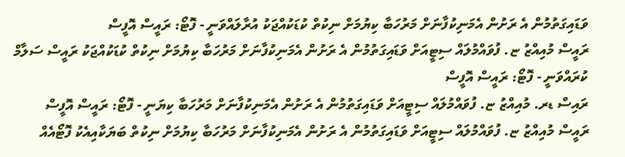ވަޑައިގަތުމުން އެ ރަށުން އެމަނިކުފާނަށް މަރުހަބާ ކިޔުމަށް ނިކުތް ކުޑަކުއްޖަކު އުރާލައްވަނީ - ފޮޓޯ: ރައީސް އޮފީސް
ރައީސް މުއިއްޒު ޏ. ފުވައްމުލައް ސިޓީއަށް ވަޑައިގަތުމުން އެ ރަށުން އެމަނިކުފާނަށް މަރުހަބާ ކިޔުމަށް ނިކުތް ކުޑަކުއްޖަކު ރައީސް ސަލާމް ކުރައްވަނީ - ފޮޓޯ: ރައީސް އޮފީސް
ރައިސް ޑރ. މުއިއްޒު ޏ. ފުވައްމުލައް ސިޓީއަށް ވަޑައިގަތުމުން އެ ރަށުން އެމަނިކުފާނަށް މަރުހަބާ ކިޔަނީ - ފޮޓޯ: ރައީސް އޮފީސް
ރައީސް މުއިއްޒު ޏ. ފުވައްމުލައް ސިޓީއަށް ވަޑައިގަތުމުން އެ ރަށުން އެމަނިކުފާނަށް މަރުހަބާ ކިޔުމަށް ނިކުތް ބަޔަކާއިއެކު ފޮޓޯއެއް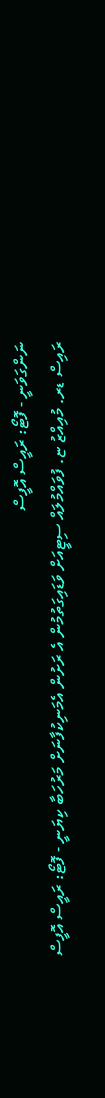ނަންގަވަނީ - ފޮޓޯ: ރައީސް އޮފީސް
ރައިސް ޑރ. މުއިއްޒު ޏ. ފުވައްމުލައް ސިޓީއަށް ވަޑައިގަތުމުން އެ ރަށުން އެމަނިކުފާނަށް މަރުހަބާ ކިޔަނީ - ފޮޓޯ: ރައީސް އޮފީސް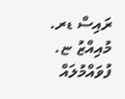ރައިސް ޑރ. މުއިއްޒު ޏ. ފުވައްމުލައް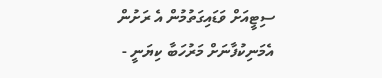ސިޓީއަށް ވަޑައިގަތުމުން އެ ރަށުން އެމަނިކުފާނަށް މަރުހަބާ ކިޔަނީ -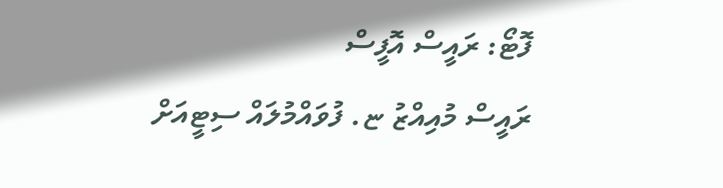ފޮޓޯ: ރައީސް އޮފީސް
ރައީސް މުއިއްޒު ޏ. ފުވައްމުލައް ސިޓީއަށް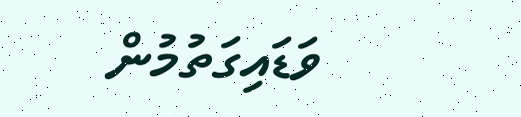ވަޑައިގަތުމުން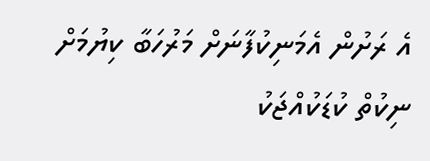އެ ރަށުން އެމަނިކުފާނަށް މަރުހަބާ ކިޔުމަށް ނިކުތް ކުޑަކުއްޖަކު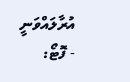އުރާލައްވަނީ - ފޮޓޯ: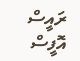ރައީސް އޮފީސް